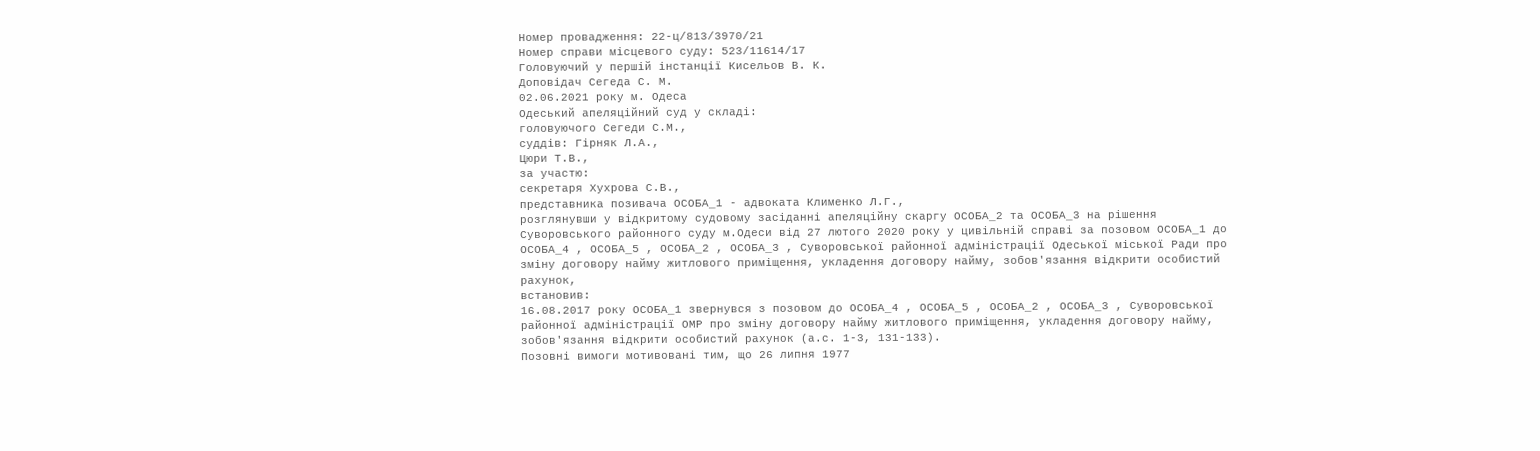Номер провадження: 22-ц/813/3970/21
Номер справи місцевого суду: 523/11614/17
Головуючий у першій інстанції Кисельов В. К.
Доповідач Сегеда С. М.
02.06.2021 року м. Одеса
Одеський апеляційний суд у складі:
головуючого Сегеди С.М.,
суддів: Гірняк Л.А.,
Цюри Т.В.,
за участю:
секретаря Хухрова С.В.,
представника позивача ОСОБА_1 - адвоката Клименко Л.Г.,
розглянувши у відкритому судовому засіданні апеляційну скаргу ОСОБА_2 та ОСОБА_3 на рішення Суворовського районного суду м.Одеси від 27 лютого 2020 року у цивільній справі за позовом ОСОБА_1 до ОСОБА_4 , ОСОБА_5 , ОСОБА_2 , ОСОБА_3 , Суворовської районної адміністрації Одеської міської Ради про зміну договору найму житлового приміщення, укладення договору найму, зобов'язання відкрити особистий рахунок,
встановив:
16.08.2017 року ОСОБА_1 звернувся з позовом до ОСОБА_4 , ОСОБА_5 , ОСОБА_2 , ОСОБА_3 , Суворовської районної адміністрації ОМР про зміну договору найму житлового приміщення, укладення договору найму, зобов'язання відкрити особистий рахунок (а.с. 1-3, 131-133).
Позовні вимоги мотивовані тим, що 26 липня 1977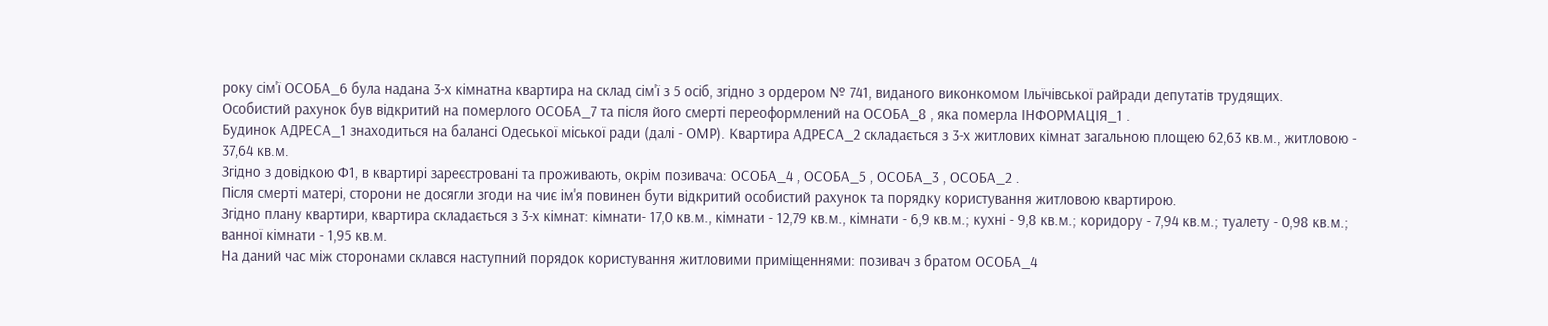року сім'ї ОСОБА_6 була надана 3-х кімнатна квартира на склад сім'ї з 5 осіб, згідно з ордером № 741, виданого виконкомом Ільїчівської райради депутатів трудящих.
Особистий рахунок був відкритий на померлого ОСОБА_7 та після його смерті переоформлений на ОСОБА_8 , яка померла ІНФОРМАЦІЯ_1 .
Будинок АДРЕСА_1 знаходиться на балансі Одеської міської ради (далі - ОМР). Квартира АДРЕСА_2 складається з 3-х житлових кімнат загальною площею 62,63 кв.м., житловою - 37,64 кв.м.
Згідно з довідкою Ф1, в квартирі зареєстровані та проживають, окрім позивача: ОСОБА_4 , ОСОБА_5 , ОСОБА_3 , ОСОБА_2 .
Після смерті матері, сторони не досягли згоди на чиє ім'я повинен бути відкритий особистий рахунок та порядку користування житловою квартирою.
Згідно плану квартири, квартира складається з 3-х кімнат: кімнати- 17,0 кв.м., кімнати - 12,79 кв.м., кімнати - 6,9 кв.м.; кухні - 9,8 кв.м.; коридору - 7,94 кв.м.; туалету - 0,98 кв.м.; ванної кімнати - 1,95 кв.м.
На даний час між сторонами склався наступний порядок користування житловими приміщеннями: позивач з братом ОСОБА_4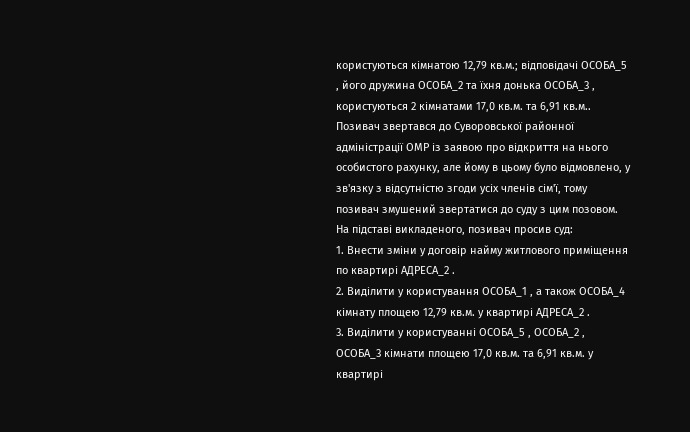користуються кімнатою 12,79 кв.м.; відповідачі ОСОБА_5 , його дружина ОСОБА_2 та їхня донька ОСОБА_3 , користуються 2 кімнатами 17,0 кв.м. та 6,91 кв.м..
Позивач звертався до Суворовської районної адміністрації ОМР із заявою про відкриття на нього особистого рахунку, але йому в цьому було відмовлено, у зв'язку з відсутністю згоди усіх членів сім'ї, тому позивач змушений звертатися до суду з цим позовом.
На підставі викладеного, позивач просив суд:
1. Внести зміни у договір найму житлового приміщення по квартирі АДРЕСА_2 .
2. Виділити у користування ОСОБА_1 , а також ОСОБА_4 кімнату площею 12,79 кв.м. у квартирі АДРЕСА_2 .
3. Виділити у користуванні ОСОБА_5 , ОСОБА_2 , ОСОБА_3 кімнати площею 17,0 кв.м. та 6,91 кв.м. у квартирі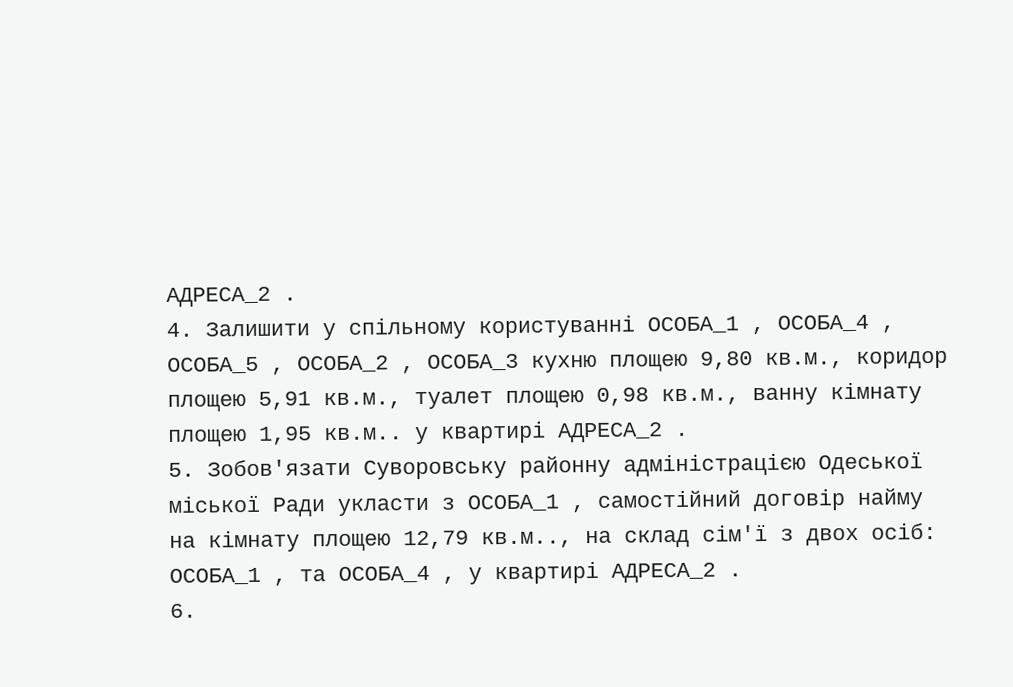АДРЕСА_2 .
4. Залишити у спільному користуванні ОСОБА_1 , ОСОБА_4 , ОСОБА_5 , ОСОБА_2 , ОСОБА_3 кухню площею 9,80 кв.м., коридор площею 5,91 кв.м., туалет площею 0,98 кв.м., ванну кімнату площею 1,95 кв.м.. у квартирі АДРЕСА_2 .
5. Зобов'язати Суворовську районну адміністрацією Одеської міської Ради укласти з ОСОБА_1 , самостійний договір найму на кімнату площею 12,79 кв.м.., на склад сім'ї з двох осіб: ОСОБА_1 , та ОСОБА_4 , у квартирі АДРЕСА_2 .
6.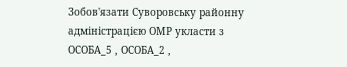Зобов'язати Суворовську районну адміністрацією ОМР укласти з ОСОБА_5 , ОСОБА_2 ,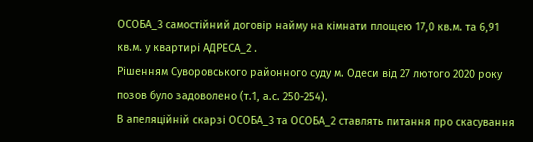ОСОБА_3 самостійний договір найму на кімнати площею 17,0 кв.м. та 6,91 кв.м. у квартирі АДРЕСА_2 .
Рішенням Суворовського районного суду м. Одеси від 27 лютого 2020 року позов було задоволено (т.1, а.с. 250-254).
В апеляційній скарзі ОСОБА_3 та ОСОБА_2 ставлять питання про скасування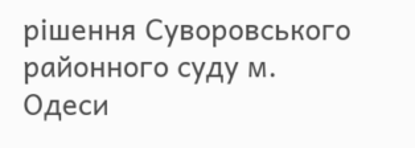рішення Суворовського районного суду м. Одеси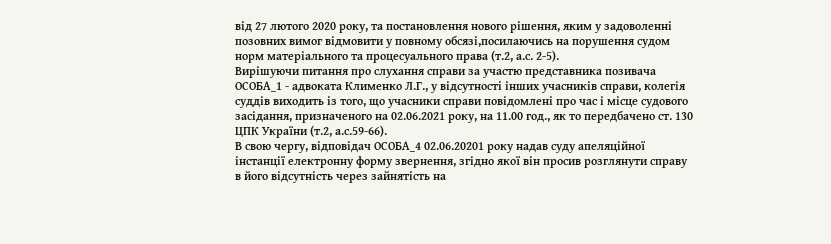від 27 лютого 2020 року, та постановлення нового рішення, яким у задоволенні позовних вимог відмовити у повному обсязі,посилаючись на порушення судом норм матеріального та процесуального права (т.2, а.с. 2-5).
Вирішуючи питання про слухання справи за участю представника позивача ОСОБА_1 - адвоката Клименко Л.Г., у відсутності інших учасників справи, колегія суддів виходить із того, що учасники справи повідомлені про час і місце судового засідання, призначеного на 02.06.2021 року, на 11.00 год., як то передбачено ст. 130 ЦПК України (т.2, а.с.59-66).
В свою чергу, відповідач ОСОБА_4 02.06.20201 року надав суду апеляційної інстанції електронну форму звернення, згідно якої він просив розглянути справу в його відсутність через зайнятість на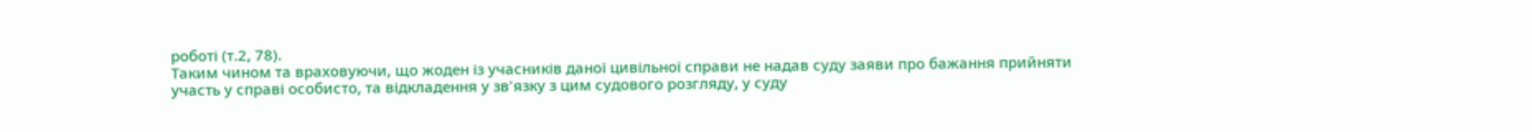роботі (т.2, 78).
Таким чином та враховуючи, що жоден із учасників даної цивільної справи не надав суду заяви про бажання прийняти участь у справі особисто, та відкладення у зв'язку з цим судового розгляду, у суду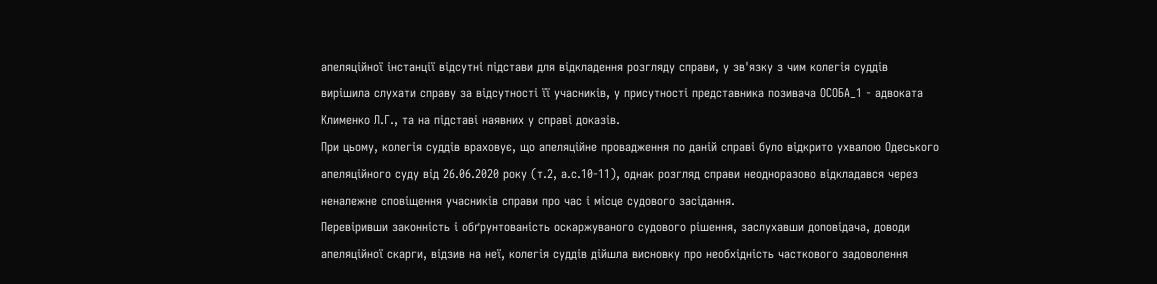апеляційної інстанції відсутні підстави для відкладення розгляду справи, у зв'язку з чим колегія суддів вирішила слухати справу за відсутності її учасників, у присутності представника позивача ОСОБА_1 - адвоката Клименко Л.Г., та на підставі наявних у справі доказів.
При цьому, колегія суддів враховує, що апеляційне провадження по даній справі було відкрито ухвалою Одеського апеляційного суду від 26.06.2020 року (т.2, а.с.10-11), однак розгляд справи неодноразово відкладався через неналежне сповіщення учасників справи про час і місце судового засідання.
Перевіривши законність і обґрунтованість оскаржуваного судового рішення, заслухавши доповідача, доводи апеляційної скарги, відзив на неї, колегія суддів дійшла висновку про необхідність часткового задоволення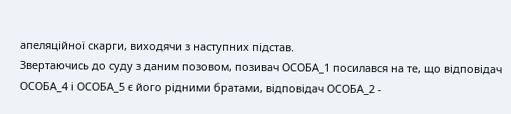апеляційної скарги, виходячи з наступних підстав.
Звертаючись до суду з даним позовом, позивач ОСОБА_1 посилався на те, що відповідач ОСОБА_4 і ОСОБА_5 є його рідними братами, відповідач ОСОБА_2 -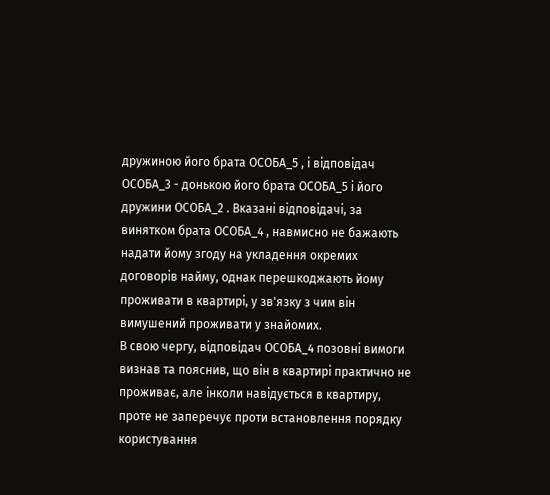дружиною його брата ОСОБА_5 , і відповідач ОСОБА_3 - донькою його брата ОСОБА_5 і його дружини ОСОБА_2 . Вказані відповідачі, за винятком брата ОСОБА_4 , навмисно не бажають надати йому згоду на укладення окремих договорів найму, однак перешкоджають йому проживати в квартирі, у зв'язку з чим він вимушений проживати у знайомих.
В свою чергу, відповідач ОСОБА_4 позовні вимоги визнав та пояснив, що він в квартирі практично не проживає, але інколи навідується в квартиру, проте не заперечує проти встановлення порядку користування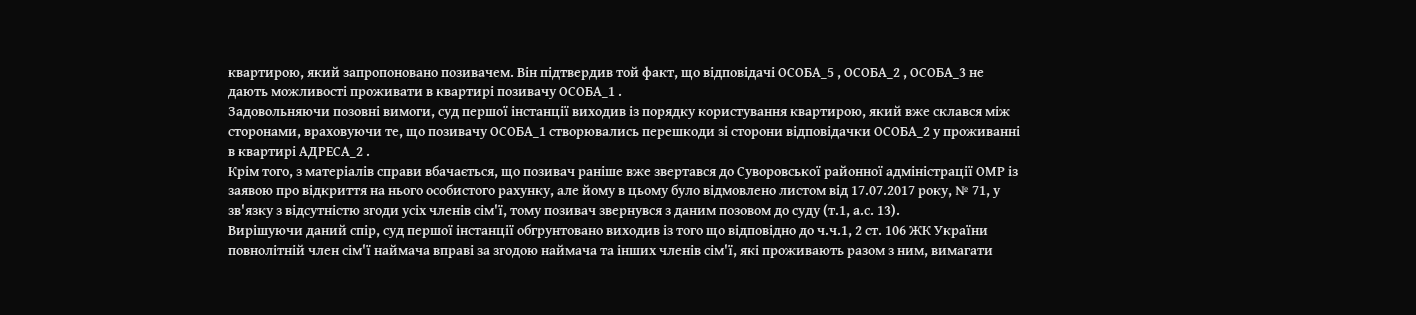квартирою, який запропоновано позивачем. Він підтвердив той факт, що відповідачі ОСОБА_5 , ОСОБА_2 , ОСОБА_3 не дають можливості проживати в квартирі позивачу ОСОБА_1 .
Задовольняючи позовні вимоги, суд першої інстанції виходив із порядку користування квартирою, який вже склався між сторонами, враховуючи те, що позивачу ОСОБА_1 створювались перешкоди зі сторони відповідачки ОСОБА_2 у проживанні в квартирі АДРЕСА_2 .
Крім того, з матеріалів справи вбачається, що позивач раніше вже звертався до Суворовської районної адміністрації ОМР із заявою про відкриття на нього особистого рахунку, але йому в цьому було відмовлено листом від 17.07.2017 року, № 71, у зв'язку з відсутністю згоди усіх членів сім'ї, тому позивач звернувся з даним позовом до суду (т.1, а.с. 13).
Вирішуючи даний спір, суд першої інстанції обгрунтовано виходив із того що відповідно до ч.ч.1, 2 ст. 106 ЖК України повнолітній член сім'ї наймача вправі за згодою наймача та інших членів сім'ї, які проживають разом з ним, вимагати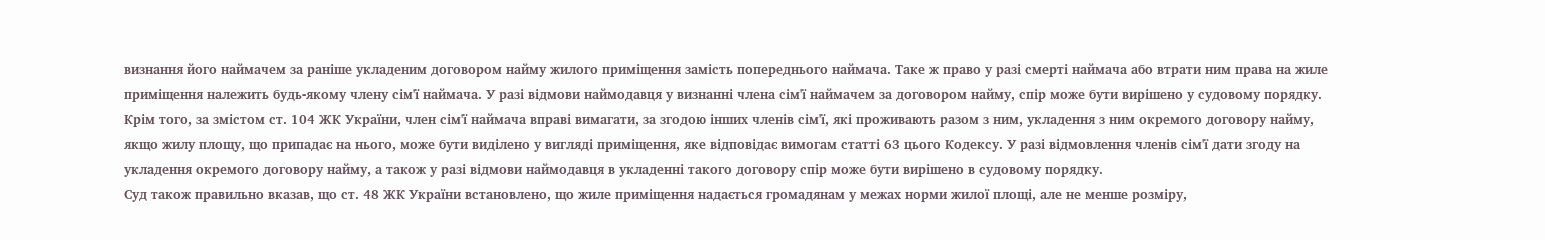визнання його наймачем за раніше укладеним договором найму жилого приміщення замість попереднього наймача. Таке ж право у разі смерті наймача або втрати ним права на жиле приміщення належить будь-якому члену сім'ї наймача. У разі відмови наймодавця у визнанні члена сім'ї наймачем за договором найму, спір може бути вирішено у судовому порядку.
Крім того, за змістом ст. 104 ЖК України, член сім'ї наймача вправі вимагати, за згодою інших членів сім'ї, які проживають разом з ним, укладення з ним окремого договору найму, якщо жилу площу, що припадає на нього, може бути виділено у вигляді приміщення, яке відповідає вимогам статті 63 цього Кодексу. У разі відмовлення членів сім'ї дати згоду на укладення окремого договору найму, а також у разі відмови наймодавця в укладенні такого договору спір може бути вирішено в судовому порядку.
Суд також правильно вказав, що ст. 48 ЖК України встановлено, що жиле приміщення надається громадянам у межах норми жилої площі, але не менше розміру,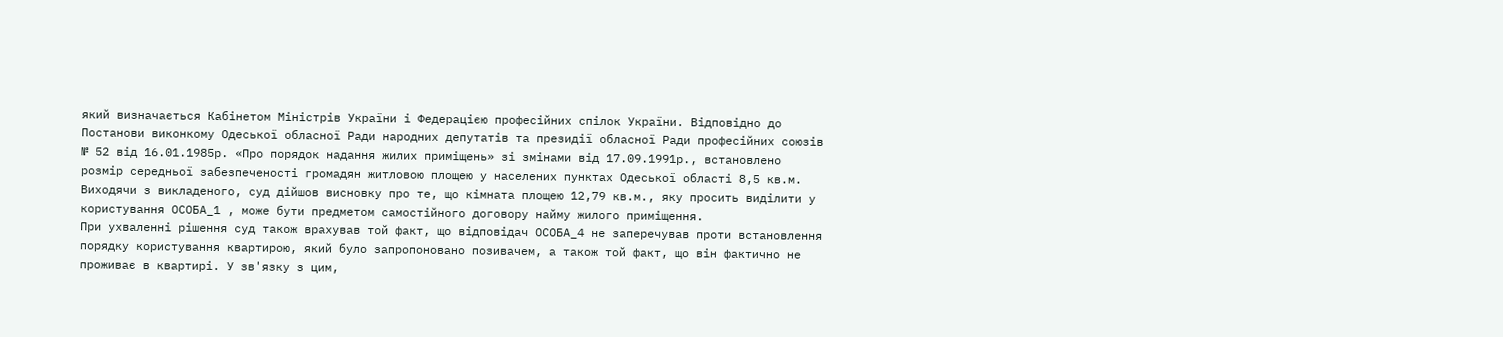який визначається Кабінетом Міністрів України і Федерацією професійних спілок України. Відповідно до Постанови виконкому Одеської обласної Ради народних депутатів та президії обласної Ради професійних союзів № 52 від 16.01.1985р. «Про порядок надання жилих приміщень» зі змінами від 17.09.1991р., встановлено розмір середньої забезпеченості громадян житловою площею у населених пунктах Одеської області 8,5 кв.м.
Виходячи з викладеного, суд дійшов висновку про те, що кімната площею 12,79 кв.м., яку просить виділити у користування ОСОБА_1 , може бути предметом самостійного договору найму жилого приміщення.
При ухваленні рішення суд також врахував той факт, що відповідач ОСОБА_4 не заперечував проти встановлення порядку користування квартирою, який було запропоновано позивачем, а також той факт, що він фактично не проживає в квартирі. У зв'язку з цим,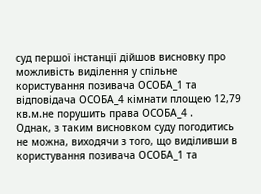суд першої інстанції дійшов висновку про можливість виділення у спільне користування позивача ОСОБА_1 та відповідача ОСОБА_4 кімнати площею 12,79 кв.м.не порушить права ОСОБА_4 .
Однак, з таким висновком суду погодитись не можна, виходячи з того, що виділивши в користування позивача ОСОБА_1 та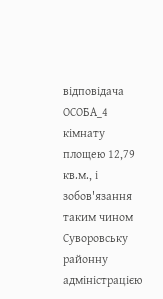відповідача ОСОБА_4 кімнату площею 12,79 кв.м., і зобов'язання таким чином Суворовську районну адміністрацією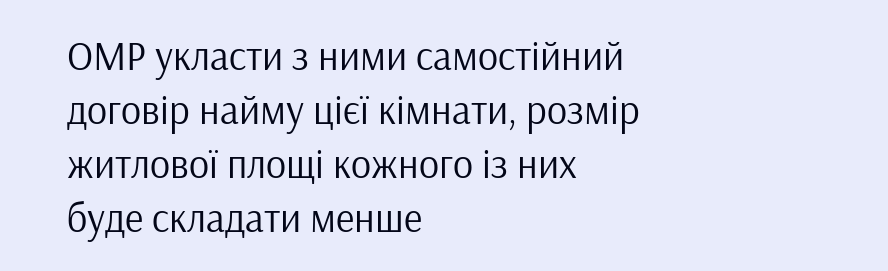ОМР укласти з ними самостійний договір найму цієї кімнати, розмір житлової площі кожного із них буде складати менше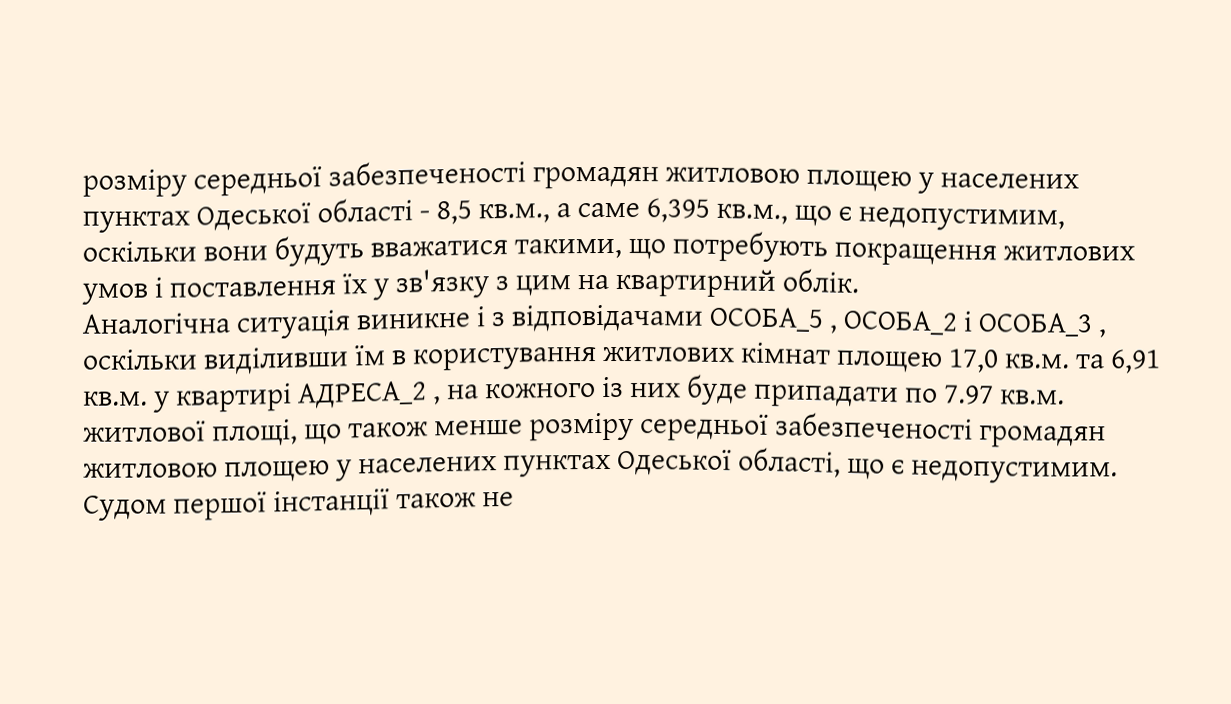розміру середньої забезпеченості громадян житловою площею у населених пунктах Одеської області - 8,5 кв.м., а саме 6,395 кв.м., що є недопустимим, оскільки вони будуть вважатися такими, що потребують покращення житлових умов і поставлення їх у зв'язку з цим на квартирний облік.
Аналогічна ситуація виникне і з відповідачами ОСОБА_5 , ОСОБА_2 і ОСОБА_3 , оскільки виділивши їм в користування житлових кімнат площею 17,0 кв.м. та 6,91 кв.м. у квартирі АДРЕСА_2 , на кожного із них буде припадати по 7.97 кв.м. житлової площі, що також менше розміру середньої забезпеченості громадян житловою площею у населених пунктах Одеської області, що є недопустимим.
Судом першої інстанції також не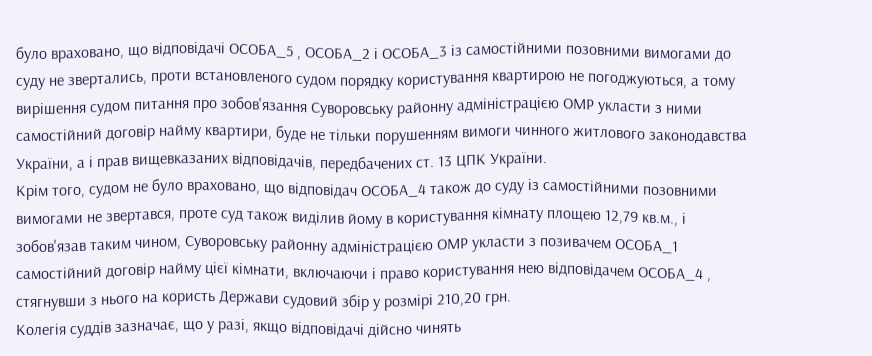було враховано, що відповідачі ОСОБА_5 , ОСОБА_2 і ОСОБА_3 із самостійними позовними вимогами до суду не звертались, проти встановленого судом порядку користування квартирою не погоджуються, а тому вирішення судом питання про зобов'язання Суворовську районну адміністрацією ОМР укласти з ними самостійний договір найму квартири, буде не тільки порушенням вимоги чинного житлового законодавства України, а і прав вищевказаних відповідачів, передбачених ст. 13 ЦПК України.
Крім того, судом не було враховано, що відповідач ОСОБА_4 також до суду із самостійними позовними вимогами не звертався, проте суд також виділив йому в користування кімнату площею 12,79 кв.м., і зобов'язав таким чином, Суворовську районну адміністрацією ОМР укласти з позивачем ОСОБА_1 самостійний договір найму цієї кімнати, включаючи і право користування нею відповідачем ОСОБА_4 , стягнувши з нього на користь Держави судовий збір у розмірі 210,20 грн.
Колегія суддів зазначає, що у разі, якщо відповідачі дійсно чинять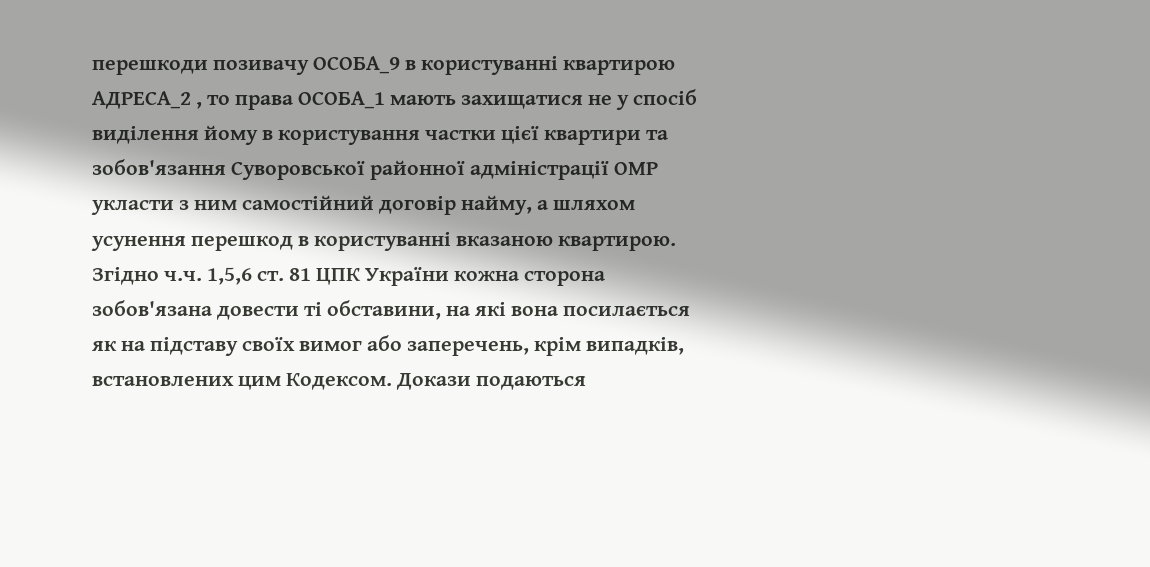перешкоди позивачу ОСОБА_9 в користуванні квартирою АДРЕСА_2 , то права ОСОБА_1 мають захищатися не у спосіб виділення йому в користування частки цієї квартири та зобов'язання Суворовської районної адміністрації ОМР укласти з ним самостійний договір найму, а шляхом усунення перешкод в користуванні вказаною квартирою.
Згідно ч.ч. 1,5,6 ст. 81 ЦПК України кожна сторона зобов'язана довести ті обставини, на які вона посилається як на підставу своїх вимог або заперечень, крім випадків, встановлених цим Кодексом. Докази подаються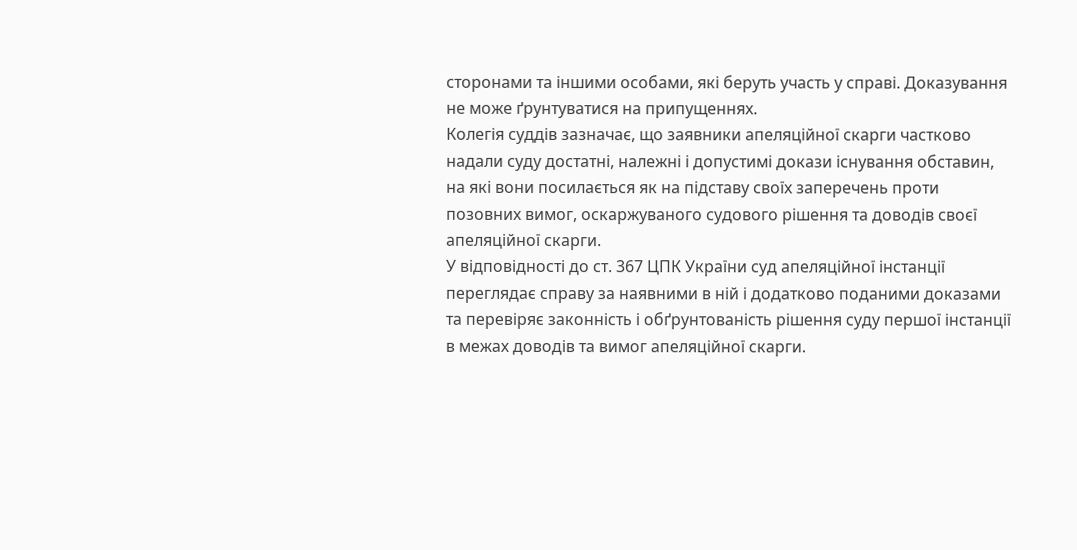сторонами та іншими особами, які беруть участь у справі. Доказування не може ґрунтуватися на припущеннях.
Колегія суддів зазначає, що заявники апеляційної скарги частково надали суду достатні, належні і допустимі докази існування обставин, на які вони посилається як на підставу своїх заперечень проти позовних вимог, оскаржуваного судового рішення та доводів своєї апеляційної скарги.
У відповідності до ст. 367 ЦПК України суд апеляційної інстанції переглядає справу за наявними в ній і додатково поданими доказами та перевіряє законність і обґрунтованість рішення суду першої інстанції в межах доводів та вимог апеляційної скарги.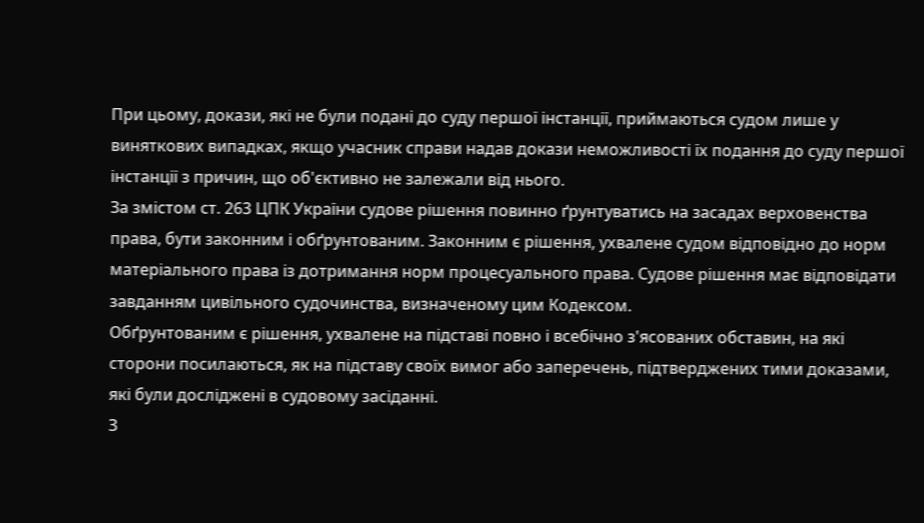При цьому, докази, які не були подані до суду першої інстанції, приймаються судом лише у виняткових випадках, якщо учасник справи надав докази неможливості їх подання до суду першої інстанції з причин, що об'єктивно не залежали від нього.
За змістом ст. 263 ЦПК України судове рішення повинно ґрунтуватись на засадах верховенства права, бути законним і обґрунтованим. Законним є рішення, ухвалене судом відповідно до норм матеріального права із дотримання норм процесуального права. Судове рішення має відповідати завданням цивільного судочинства, визначеному цим Кодексом.
Обґрунтованим є рішення, ухвалене на підставі повно і всебічно з'ясованих обставин, на які сторони посилаються, як на підставу своїх вимог або заперечень, підтверджених тими доказами, які були досліджені в судовому засіданні.
З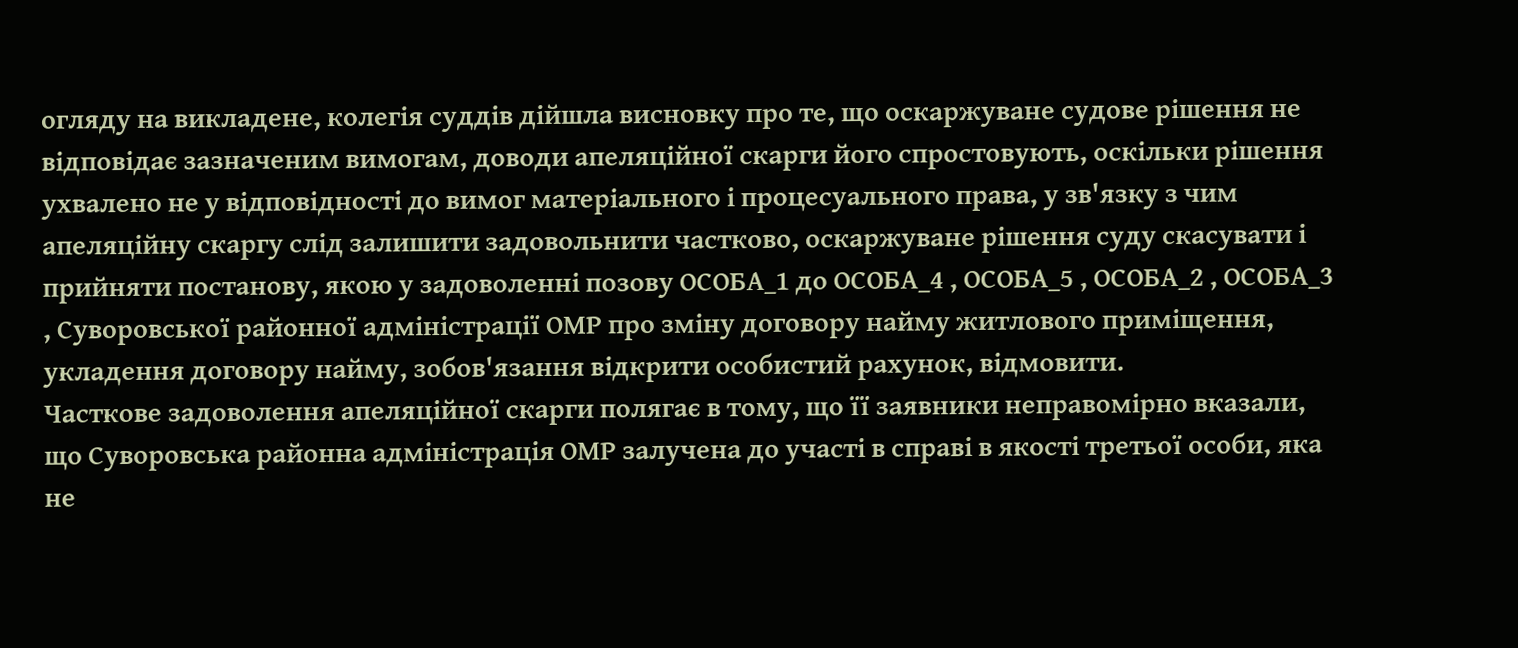огляду на викладене, колегія суддів дійшла висновку про те, що оскаржуване судове рішення не відповідає зазначеним вимогам, доводи апеляційної скарги його спростовують, оскільки рішення ухвалено не у відповідності до вимог матеріального і процесуального права, у зв'язку з чим апеляційну скаргу слід залишити задовольнити частково, оскаржуване рішення суду скасувати і прийняти постанову, якою у задоволенні позову ОСОБА_1 до ОСОБА_4 , ОСОБА_5 , ОСОБА_2 , ОСОБА_3 , Суворовської районної адміністрації ОМР про зміну договору найму житлового приміщення, укладення договору найму, зобов'язання відкрити особистий рахунок, відмовити.
Часткове задоволення апеляційної скарги полягає в тому, що її заявники неправомірно вказали, що Суворовська районна адміністрація ОМР залучена до участі в справі в якості третьої особи, яка не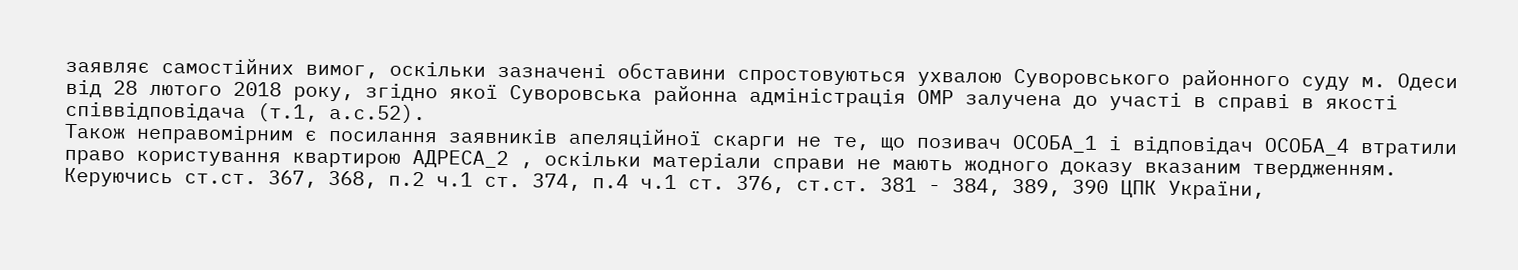заявляє самостійних вимог, оскільки зазначені обставини спростовуються ухвалою Суворовського районного суду м. Одеси від 28 лютого 2018 року, згідно якої Суворовська районна адміністрація ОМР залучена до участі в справі в якості співвідповідача (т.1, а.с.52).
Також неправомірним є посилання заявників апеляційної скарги не те, що позивач ОСОБА_1 і відповідач ОСОБА_4 втратили право користування квартирою АДРЕСА_2 , оскільки матеріали справи не мають жодного доказу вказаним твердженням.
Керуючись ст.ст. 367, 368, п.2 ч.1 ст. 374, п.4 ч.1 ст. 376, ст.ст. 381 - 384, 389, 390 ЦПК України,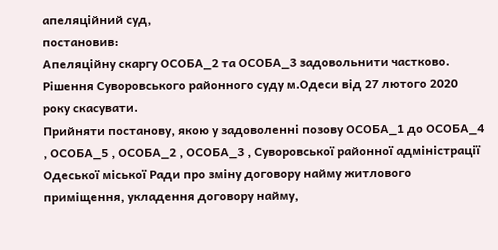апеляційний суд,
постановив:
Апеляційну скаргу ОСОБА_2 та ОСОБА_3 задовольнити частково.
Рішення Суворовського районного суду м.Одеси від 27 лютого 2020 року скасувати.
Прийняти постанову, якою у задоволенні позову ОСОБА_1 до ОСОБА_4 , ОСОБА_5 , ОСОБА_2 , ОСОБА_3 , Суворовської районної адміністрації Одеської міської Ради про зміну договору найму житлового приміщення, укладення договору найму,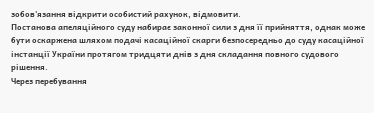зобов'язання відкрити особистий рахунок, відмовити.
Постанова апеляційного суду набирає законної сили з дня її прийняття, однак може бути оскаржена шляхом подачі касаційної скарги безпосередньо до суду касаційної інстанції України протягом тридцяти днів з дня складання повного судового рішення.
Через перебування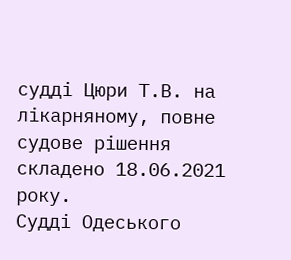судді Цюри Т.В. на лікарняному, повне судове рішення складено 18.06.2021 року.
Судді Одеського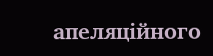апеляційного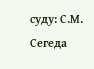суду: С.М. Сегеда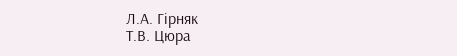Л.А. Гірняк
Т.В. Цюра